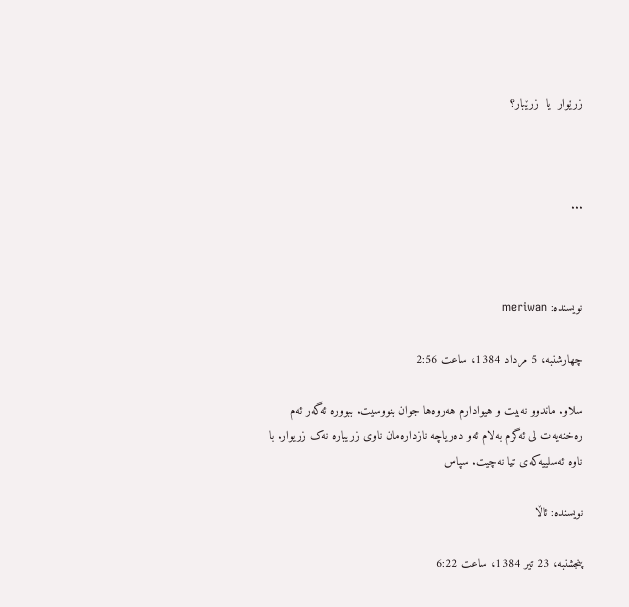زرێوار  یا  زرێبار؟



...



نويسنده: meriwan

چهارشنبه، 5 مرداد 1384، ساعت 2:56

سلاو. ماندوو نه‌بيت و هيوادارم هه‌روه‌ها جوان بنووسيت. ببووره ئه‌گه‌ر ئه‌م ره‌خنه‌يه‌ت لی ئه‌گرم به‌لام ئه‌و ده‌رياچه‌ نازداره‌مان ناوی زريباره نه‌ک زريوار. با ناوه ئه‌سلييه‌که‌ی تيا نه‌چيت. سپاس

نويسنده: ئاڵا

پنجشنبه، 23 تير 1384، ساعت 6:22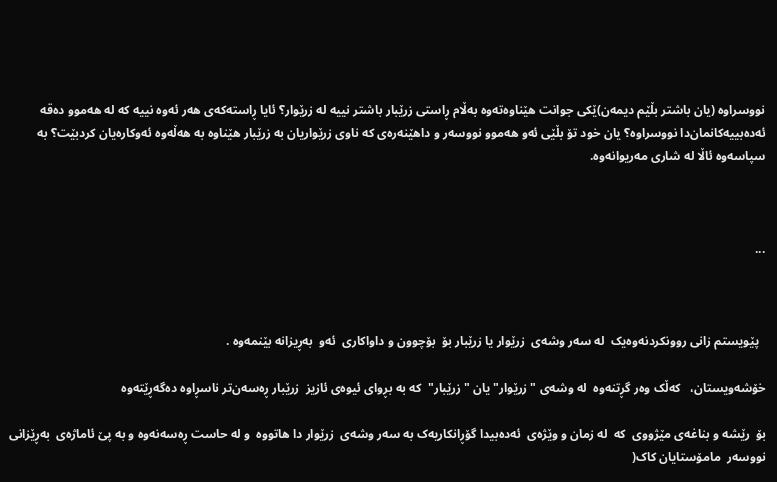نووسراوه (یان باشتر بڵێم دیمه‌ن)ێکی جوانت هێناوه‌ته‌وه‌ به‌ڵام ڕاستی زرێبار باشتر نییه‌ له‌ زرێوار؟ ئایا ڕاسته‌که‌ی هه‌ر ئه‌وه‌ نییه‌ که‌ له‌ هه‌موو ده‌قه‌ ئه‌ده‌بییه‌کانمان‌دا نووسراوه‌؟ یان خود تۆ بڵێی ئه‌و هه‌موو نووسه‌ر و داهێنه‌ره‌ی که‌ ناوی زرێواریان به‌ زرێبار هێناوه‌ به‌ هه‌ڵه‌وه‌ ئه‌وکاره‌یان کردبێت؟ به‌ سپاسه‌وه‌ ئاڵا له‌ شاری مه‌ریوانه‌وه‌.



...



  پێویستم زانی روونکردنه‌وه‌یک  له سه‌ر وشه‌ی  زرێوار یا زرێبار بۆ  بۆچوون و داواکاری  ئه‌و  به‌ڕیزانه‌ بێنمه‌وه .

خۆشه‌ویستان،   که‌ڵک‌ وه‌ر گڕتنه‌وه  له وشه‌ی " زرێوار" یان " زرێبار"  که به بڕوای ئیوه‌ی ئازیز  زرێبار ڕه‌سه‌ن‌تر ناسڕاوه ده‌گه‌ڕێته‌وه

بۆ  رێشه‌ و بناغه‌ی مێژووی  که  له زمان و وێژه‌ی  ئه‌ده‌بیدا گۆڕانکاریه‌ک به سه‌ر وشه‌ی  زرێوار دا هاتووه  و له حاست ڕه‌سه‌نه‌وه و به پێ ئاماژه‌ی  به‌ڕێزانی نووسه‌ر  مامۆستایان کاک(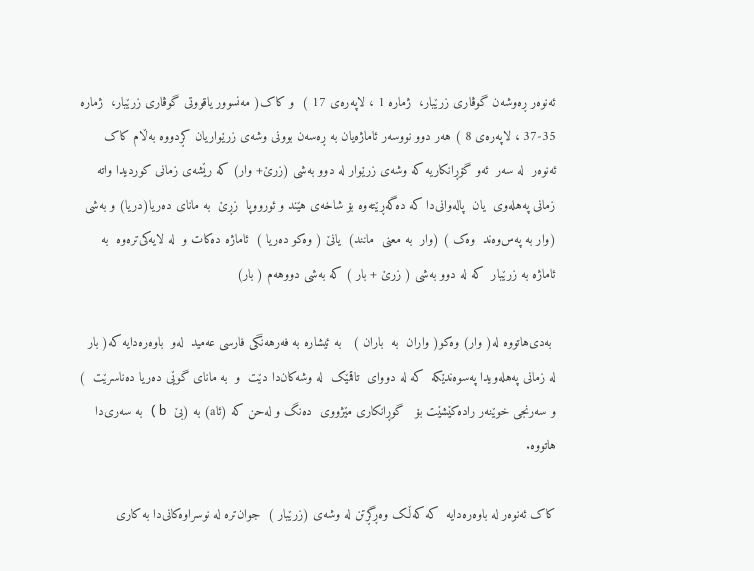ئه‌نوه‌ر ڕه‌وشه‌ن گوڤاری زرێبار،  ژماره 1 ، لاپه‌ره‌ی 17 )  و کاک( مه‌نسوور یاقووتی گوڤاری زرێبار،  ژماره 35-37 ، لاپه‌ره‌ی 8 ) هه‌ر دوو نووسه‌ر ئاماژه‌یان به ڕه‌سه‌ن بوونی وشه‌ی زرێواریان کڕدووه به‌ڵام کاک ئه‌نوه‌ر  له سه‌ر  ئه‌و گۆڕانکاریه که وشه‌ی زرێوار له دوو به‌شی (زرێ+ وار) که رێشه‌ی زمانی کوردیدا واته زمانی په‌هله‌وی  یان  پاله‌وانی‌دا که ده‌گه‌ڕێته‌وه بۆ شاخه‌ی هێند و ئورووپا  زڕێ  به مانای ده‌ریا(دریا) و به‌شی (وار به په‌س‌‌وه‌ند  وه‌ک ) (وار  به معنی  مانند)  یانێ ( وه‌کو ده‌ریا )  ئاماژه ده‌کات و  له لایه‌کی‌تره‌وه  به ئاماژه به زرێبار  که له دوو به‌شی ( زرێ + بار ) که به‌شی دووهه‌م ( بار)

 به‌دی‌هاتووه له( وار) وه‌کو( واران  به  باران )   به ئیشاره به فه‌رهه‌نگی فارسی عه‌مید  له‌و  باوه‌ره‌دایه که( بار  له زمانی په‌هله‌ویدا په‌سوه‌ندێکه  که له دووای  تاقمێک  له وشه‌کان‌دا دێت  و  به مانای گوێی ده‌ریا ده‌ناسرێت  ) و سه‌رنجی خوێنه‌ر راده‌کێشێت بۆ   گوڕانکاری مێژووی  ده‌نگ و له‌حن که (ئاa) به (بێ  b )   به سه‌ری‌دا هاتووه.

کاک ئه‌نوه‌ر له باوه‌ره‌دایه  که که‌ڵک وه‌ڕگڕتن له وشه‌ی (زرێبار )  جوان‌تره له نوسراوه‌کانی‌دا به کاری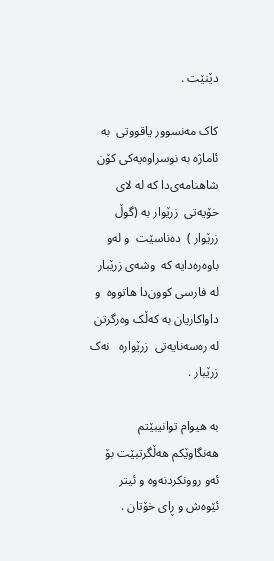دێنێت .

کاک مه‌نسوور یاقووتی  به ئاماژه به نوسراوه‌یه‌کی کۆن شاهنامه‌ی‌دا که له لای خۆیه‌تی  زرێوار به (گوڵ زرێوار )  ده‌ناسێت  و له‌و باوه‌ره‌دایه که  وشه‌ی زرێبار  له فارسی کوون‌دا هاتووه  و داواکاریان به که‌ڵک وه‌رگرتن له ره‌سه‌نایه‌تی  زرێواره   نه‌ک زرێبار .

به هیوام توانیبێتم  هه‌نگاوێکم هه‌ڵگرتبێت بۆ ئه‌و روونکردنه‌وه و ئیتر ئێوه‌ش و ڕای خۆتان .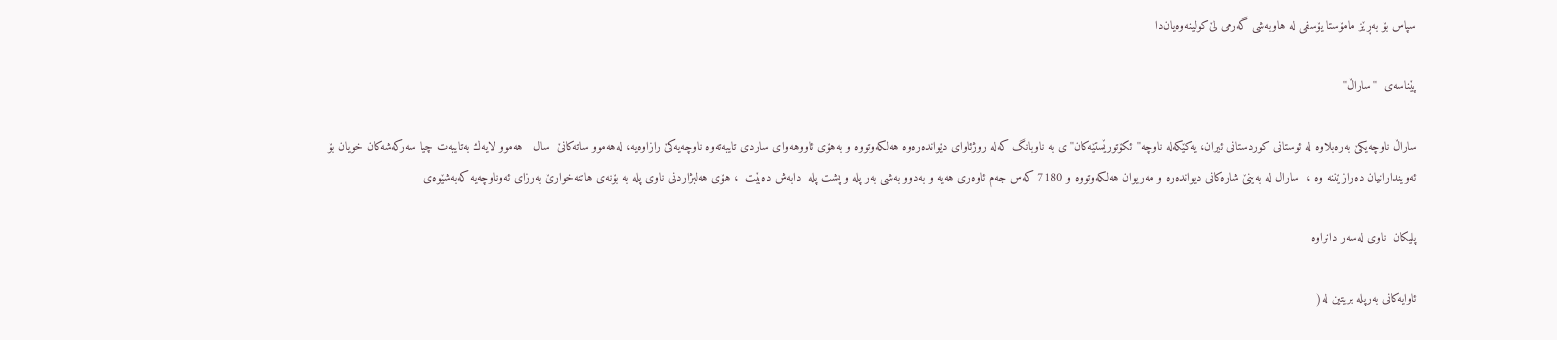سپاس بۆ به‌ڕێز مامۆستا یۆسفی له هاوبه‌شی گه‌رمی لێ‌کولینه‌وه‌یان‌دا

پێناسه‌ی  ''ساراڵ''

ساراڵ ناوچه‌یكێ به‌ره‌بلاوه له‌ ئوستانی كوردستانی ئیران، یه‌كێكه‌له ناوچه''ئكۆتورێستێه‌كان''ی به ناوبانگ كه‌له روژئاوای دێوانده‌ره‌وه هه‌لكه‌وتووه و به‌هۆی ئاووهه‌وای ساردی تایبه‌ته‌وه ناوچه‌یه‌كێ رازاوه‌یه، له‌هه‌موو ساته‌كانێ  سال   هه‌موو لایه‌ك به‌تایبه‌ت چیا سه‌ركه‌شه‌كان خویان بۆ ئه‌ویندارانیان ده‌رازێننه وه ،  سارال له به‌ینێ شاره‌كانی دیوانده‌ره و مه‌ریوان هه‌لكه‌وتووه و 7180 كه‌س جه‌م ئاوه‌ری هه‌یه و به‌دوو به‌شی به‌ر پله و پشت پله  دابه‌ش ده‌بێت  ، هۆی هه‌لبژاردنی ناوی پله به بۆنه‌ی هاتنه‌خوارێ به‌رزای ئه‌وناوچه‌یه كه‌به‌شێوه‌ی

پلیكان  ناوی له‌سه‌ر دانراوه

ئاوایه‌كانی به‌رپله بریتین له‌(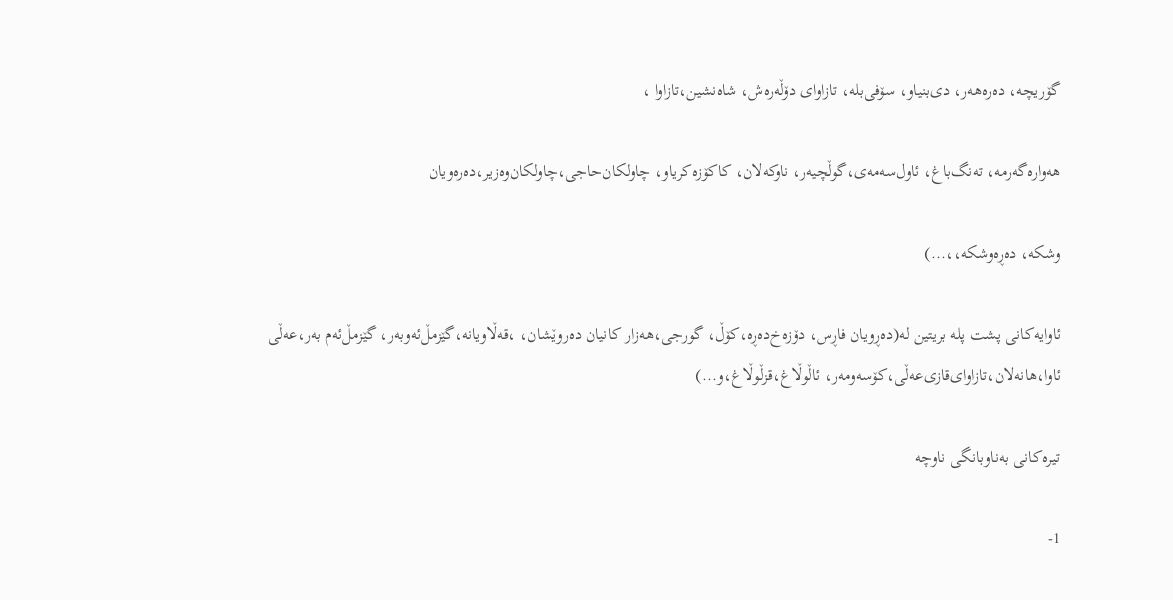گۆریچه، ده‌ره‌هه‌ر، دی‌بنیاو، سۆفی‌بله، تازاوای دۆڵه‌ره‌ش، شاه‌نشین،تازاوا ،

هه‌واره‌گه‌رمه، ته‌نگ‌باغ، ئاول‌سه‌مه‌ی،گوڵچیه‌ر، ناوكه‌لان، كاكۆزه‌كریاو، چاولكان‌حاجی،چاولكان‌وه‌زیر،ده‌ره‌ویان

وشكه، ده‌ڕه‌وشكه،،...)

ئاوایه‌كانی پشت پله بریتین له(ده‌ڕویان فاڕس، دۆزه‌خ‌ده‌ڕه،كۆڵ، گورجی،هه‌زار كانیان ده‌روێشان، ،قه‌ڵاویانه،گێزمڵ‌ئه‌وبه‌ر، گێزمڵ‌ئه‌م به‌ر،عه‌ڵی ئاوا،هانه‌لان،تازاوای‌قازی‌عه‌ڵی،كۆسه‌ومه‌ر، ئاڵوڵاغ،قزڵوڵاغ،و...)

تیره‌كانی به‌ناوبانگی ناوچه

1-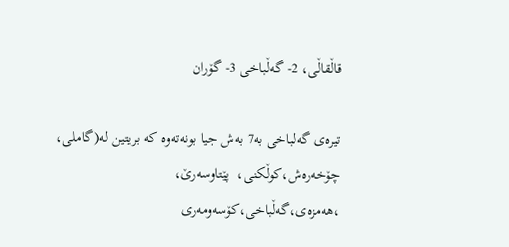قاڵقاڵی، 2- گه‌ڵباخی 3- گۆران

تیره‌ی گه‌لباخی به7 به‌ش جیا بونه‌ته‌وه كه بریتین له(گاملی، چۆخه‌ره‌ش،كوڵكنی،  پێتاوسه‌رێ، ،هه‌مزه‌ی،گه‌ڵباخی،كۆسه‌ومه‌ری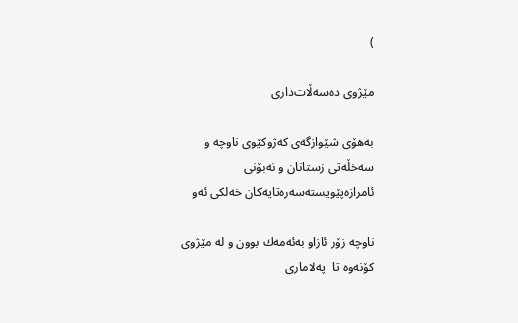)

مێژوی ده‌سه‌ڵات‌داری

به‌هۆی شێوازگه‌ی كه‌ژوكێوی ناوچه و سه‌خڵه‌تی زستانان و نه‌بۆنی ئامرازه‌پێویسته‌سه‌ره‌تایه‌كان خه‌لكی ئه‌و

ناوچه زۆر ئازاو به‌ئه‌مه‌ك بوون و له مێژوی كۆنه‌وه تا  په‌لاماری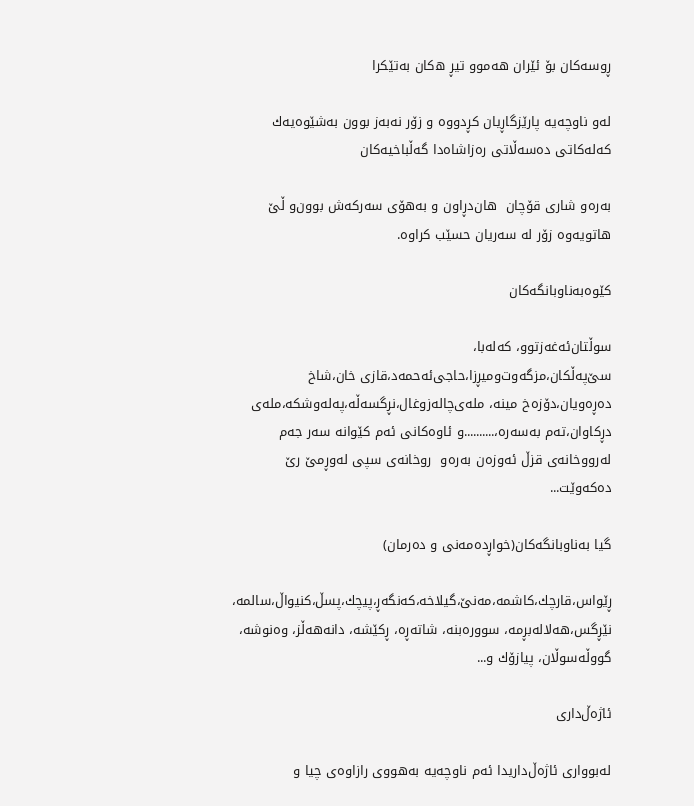ڕوسه‌كان بۆ ئێران هه‌موو تیڕ ه‌كان به‌تێكرا

له‌و ناوچه‌یه پارێزگاڕیان كڕدووه و زۆر نه‌به‌ز بوون به‌شێوه‌یه‌ك كه‌له‌كاتی ده‌سه‌ڵاتی ره‌زاشاه‌دا گه‌ڵباخیه‌كان

به‌ره‌و شاری قۆچان  هان‌دڕاون و به‌هۆی سه‌ركه‌ش بوون‌و ڵێ هاتویه‌وه زۆر له سه‌ریان حسێب كراوه.

كێوه‌به‌ناوبانگه‌كان

سوڵتان‌ئه‌غه‌زتوو، كه‌له‌با، سێ‌په‌ڵكان،مزگه‌وت‌ومیڕزا،حاجی‌ئه‌حمه‌د،قازی خان،شاخ ده‌ڕه‌ویان،دۆزه‌خ مینه، مله‌ی‌چاله‌زوغال،نڕگسه‌ڵه،په‌له‌وشكه،مله‌ی دڕكاوان،ته‌م به‌سه‌ره،..........و ئاوه‌كانی ئه‌م كێوانه سه‌ر جه‌م له‌رووخانه‌ی قزڵ ئه‌وزه‌ن به‌ره‌و  روخانه‌ی سپی له‌وڕمێ رێ ده‌كه‌وێت...

گیا به‌ناوبانگه‌كان(خواڕده‌مه‌نی و ده‌رمان)

ڕێواس،قارچك،كاشمه،مه‌نێ،گیلاخه،كه‌نگه‌ڕ،پیچك،پسڵ،كنیواڵ،سالمه، نێڕگس،هه‌لاله‌بڕمه، سووره‌بنه، شاته‌ڕه، ڕكێشه، دانه‌هه‌ڵز، وه‌نوشه، گووڵه‌سوڵان، پیازۆك و...

ئاژه‌ڵ‌داری

له‌بوواری ئاژه‌ڵ‌داریدا ئه‌م ناوچه‌یه به‌هووی رازاوه‌ی چیا و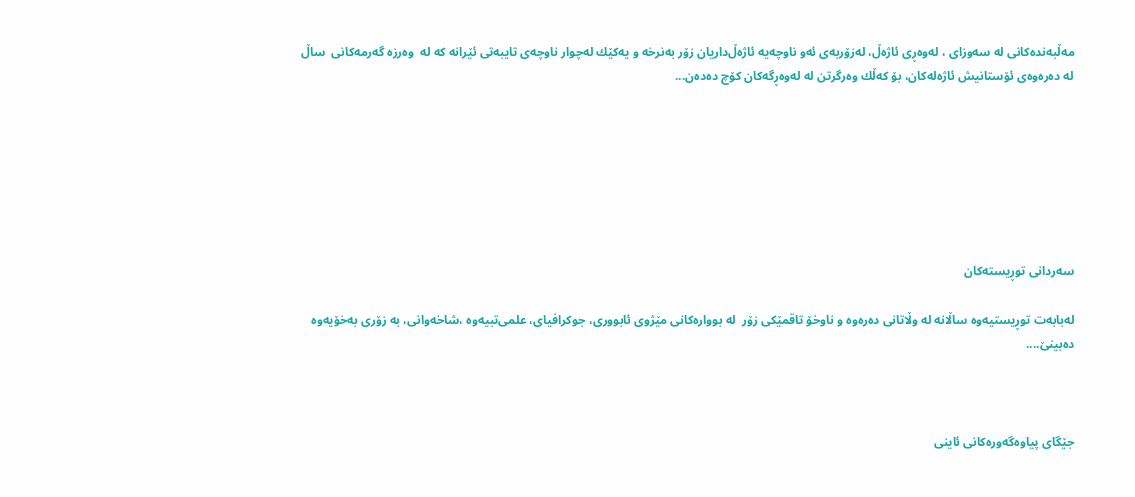مه‌ڵبه‌نده‌كانی له‌ سه‌وزای ، له‌وه‌ڕی ئاژه‌ڵ، له‌زۆربه‌ی ئه‌و ناوچه‌یه ئاژه‌ڵ‌داریان زۆر به‌نرخه و یه‌كێك له‌چوار ناوچه‌ی تایبه‌تی ئێرانه كه له‌  وه‌رزه‌ گه‌رمه‌كانی  ساڵ له‌ ده‌ره‌وه‌ی ئۆستانیش ئاژه‌له‌كان، بۆ كه‌ڵك وه‌رگرتن له له‌وه‌ڕگه‌كان كۆچ ده‌ده‌ن...







سه‌ردانی توڕیسته‌كان

له‌بابه‌ت توڕیستیه‌وه ساڵانه‌ له وڵاتانی ده‌ره‌وه و ناوخۆ تاقمێكی زۆر  له بوواره‌كانی مێژوی ئابووری، جوكرافیای، علمی‌تبیه‌وه ،شاخه‌وانی، به‌ زۆری به‌خۆیه‌وه ده‌بینێ....



جێگای پیاوه‌گه‌وره‌كانی ئاینی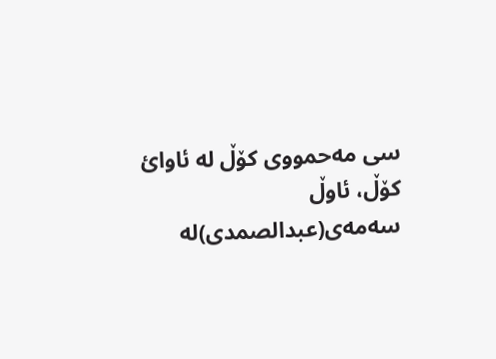سی مه‌حمووی كۆڵ له ئاوائ كۆڵ، ئاوڵ سه‌مه‌ی(عبدالصمدی)له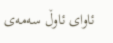ئاوای ئاوڵ سه‌مه‌ی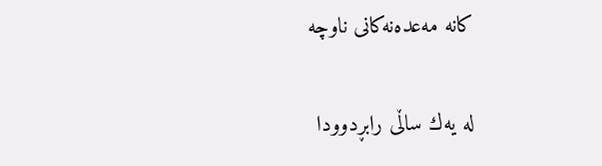كانه مه‌عده‌نه‌كانی ناوچه

له‌ یه‌ك ساڵی رابڕدوودا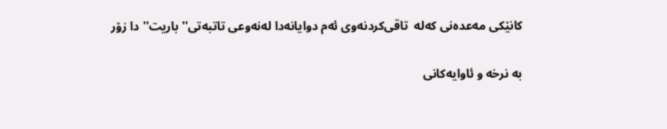كانێكی مه‌عده‌نی كه‌له  تاقی‌كردنه‌وی ئه‌م دوایانه‌دا له‌نه‌وعی تاتبه‌‌تی''باریت'' دا زۆر

به نرخه و ئاوایه‌كانی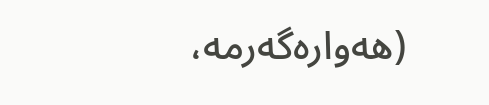(هه‌واره‌گه‌رمه،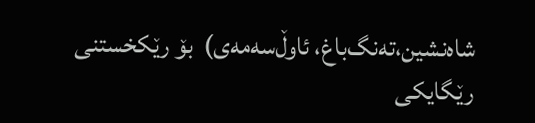شاه‌نشین،ته‌نگ‌باغ، ئاوڵ‌سه‌مه‌ی)  بۆ رێكخستنی رێگایكی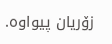زۆریان پیواوه.